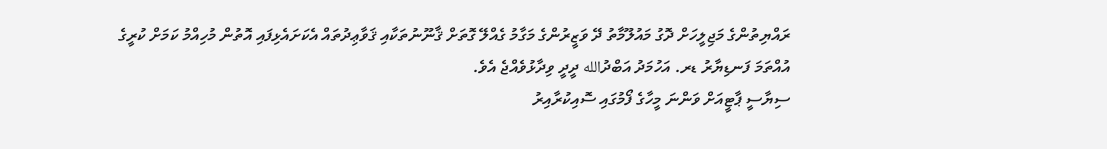ރައްޔިތުންގެ މަޖިލީހަށް ދޮގު މައުލޫމާތު ދޭ ވަޒީރުންގެ މަގާމު ގެއްލޭ ގޮތަށް ޤާނޫނުތަކާއި ޤަވާޢިދުތައް އެކަށައެޅިފައި އޮތުން މުހިއްމު ކަމަށް ކުރީގެ އުއްތަމަ ފަނޑިޔާރު ޑރ. އަހުމަދު އަބްދުالله ދީދީ ވިދާޅުވެއްޖެ އެވެ.
ސިޔާސީ ޕާޓީއަށް ވަންނަ މީހާގެ ފޯމުގައި ސޮއިކުރާއިރު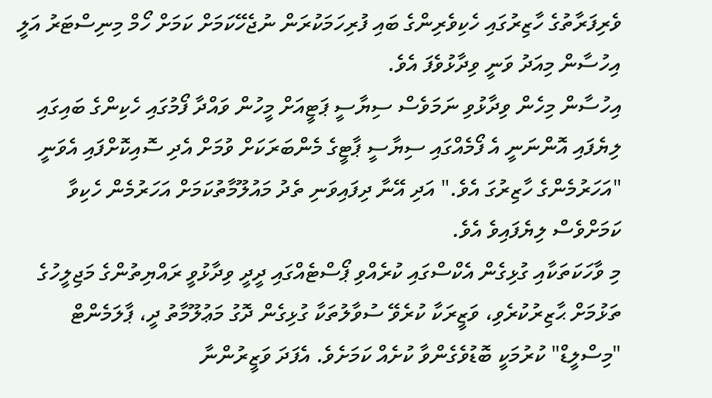ވެރިފަރާތުގެ ހާޒިރުގައި ހެކިވެރިންގެ ބައި ފުރިހަމަކުރަން ނުޖެހޭކަމަށް ކަމަށް ހޯމް މިނިސްޓަރު އަލީ އިހުސާން މިއަދު ވަނީ ވިދާޅުވެފަ އެވެ.
އިހުސާން މިހެން ވިދާޅުވި ނަމަވެސް ސިޔާސީ ޕަޓީއަށް މީހުން ވައްދާ ފޯމުގައި ހެކިންގެ ބައިގައި ލިޔެފައި އޮންނަނީ އެ ފޯމެއްގައި ސިޔާސީ ޕާޓީގެ މެންބަރަކަށް ވުމަށް އެދި ސޮއިކޮށްފައި އެވަނީ "އަހަރުމެންގެ ހާޒިރުގަ އެވެ." އަދި އޭނާ ދިފައިވަނި ތެދު މައުލޫމާތުކަމަށް އަހަރުމެން ހެކިވާ ކަމަށްވެސް ލިޔެފައިވެ އެވެ.
މި ވާހަކަތަކާއި ގުޅިގެން އެކްސްގައި ކުރެއްވި ޕޯސްޓެއްގައި ދީދީ ވިދާޅުވީ ރައްޔިތުންގެ މަޖިލީހުގެ ތަޅުމަށް ޙާޒިރުކުރެވި، ވަޒީރަކާ ކުރެވޭ ސުވާލުތަކާ ގުޅިގެން ދޮގު މަޢުލޫމާތު ދީ، ޕާލަމެންޓް "މިސްލީޑް" ކުރުމަކީ ބޮޑުވެގެންވާ ކުށެއް ކަމަށެވެ. އެފަދަ ވަޒީރުންނާ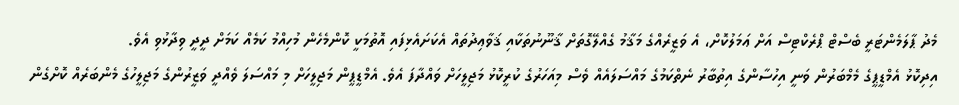މެދު ޕާލަމެންޓަރީ ބެސްޓް ޕްރެކްޓިސް އަށް ޢަމަލުކޮށް، އެ ވަޒީރެއްގެ މަޤާމު ގެއްލޭގޮތަށް ޤާނޫނުތަކާއި ޤަވާޢިދުތައް އެކަށައެޅިފައި އޮތުމަކީ ކޮންމެހެން މުހިއްމު ކަމެއް ކަމަށް ދީދީ ވިދާޅުވި އެވެ.
އިދިކޮޅު އެމްޑީޕީގެ މެމްބަރުން ވަނީ އިހުސާންގެ އިތުބާރު ނެތްކަމުގެ މައްސަލައެއް ވެސް މިއަހަރުގެ ކުރީކޮޅު މަޖިލީހަށް ވައްދާފަ އެވެ. އެމްޑީޕީން މަޖިލީހަށް މި މައްސަލަ ވެއްދީ ވަޒީރުންގެ މަޖިލީހުގެ މެންބަރެއް ކޮށްގެން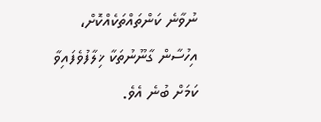ނުވާނެ ކަންތައްތަކެއްކޮށް، އިހުސާން ގާނޫނުތަކާ ޚިލާފުވެފައިވާ ކަމަށް ބުނެ އެވެ.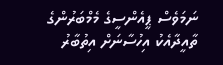ނަމަވެސް ޕީއެންސީގެ މެމްބަރުންގެ ތާއީދާއެކު އިހުސާނަށް އިތުބާރު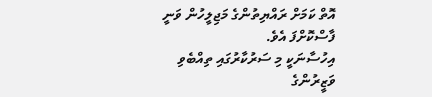އޮތް ކަމަށް ރައްޔިތުންގެ މަޖިލީހުން ވަނީ ފާސްކޮށްފަ އެވެ.
އިހުސާނަކީ މި ސަރުކާރުގައި ތިއްބެވި ވަޒީރުންގެ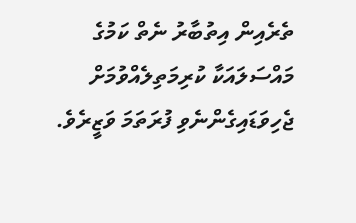ތެރެއިން އިތުބާރު ނެތް ކަމުގެ މައްސަލައަކާ ކުރިމަތިލެއްވުމަށް ޖެހިވަޑައިގެންނެވި ފުރަތަމަ ވަޒީރެވެ.